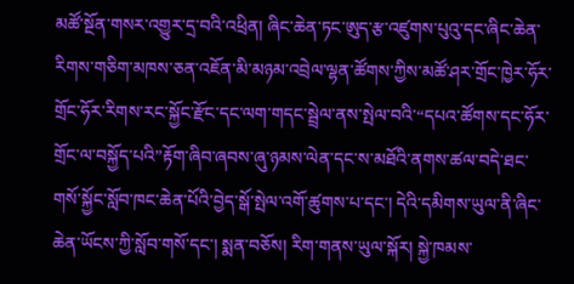མཚོ་སྔོན་གསར་འགྱུར་དྲ་བའི་འཕྲིན། ཞིང་ཆེན་ཏང་ཨུད་རྩ་འཛུགས་པུའུ་དང་ཞིང་ཆེན་རིགས་གཅིག་མཁས་ཅན་འཇོན་མི་མཉམ་འབྲེལ་ལྷན་ཚོགས་ཀྱིས་མཚོ་ཤར་གྲོང་ཁྱེར་ཧོར་གྲོང་ཧོར་རིགས་རང་སྐྱོང་རྫོང་དང་ལག་གདང་སྦྲེལ་ནས་སྤེལ་བའི་“དཔའ་ཚོགས་དང་ཧོར་གྲོང་ལ་བསྐྱོད་པའི”རྟོག་ཞིབ་ཞབས་ཞུ་ཉམས་ལེན་དང་ས་མཐོའི་ནགས་ཚལ་བདེ་ཐང་གསོ་སྐྱོང་སློབ་ཁང་ཆེན་པོའི་བྱེད་སྒོ་སྤེལ་འགོ་ཚུགས་པ་དང་། དེའི་དམིགས་ཡུལ་ནི་ཞིང་ཆེན་ཡོངས་ཀྱི་སློབ་གསོ་དང་། སྨན་བཅོས། རིག་གནས་ཡུལ་སྐོར། སྐྱེ་ཁམས་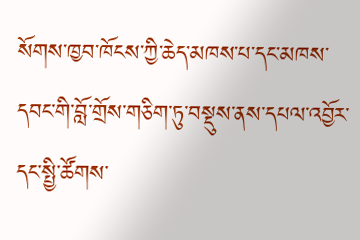སོགས་ཁྱབ་ཁོངས་ཀྱི་ཆེད་མཁས་པ་དང་མཁས་དབང་གི་བློ་གྲོས་གཅིག་ཏུ་བསྡུས་ནས་དཔལ་འབྱོར་དང་སྤྱི་ཚོགས་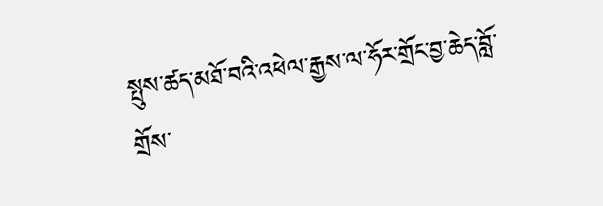སྤུས་ཚད་མཐོ་བའི་འཕེལ་རྒྱས་ལ་ཧོར་གྲོང་བྱ་ཆེད་བློ་གྲོས་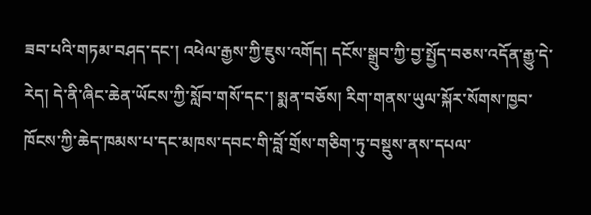ཟབ་པའི་གཏམ་བཤད་དང་། འཕེལ་རྒྱས་ཀྱི་ཇུས་འགོད། དངོས་སྒྲུབ་ཀྱི་བྱ་སྤྱོད་བཅས་འདོན་རྒྱུ་དེ་རེད། དེ་ནི་ཞིང་ཆེན་ཡོངས་ཀྱི་སློབ་གསོ་དང་། སྨན་བཅོས། རིག་གནས་ཡུལ་སྐོར་སོགས་ཁྱབ་ཁོངས་ཀྱི་ཆེད་ཁམས་པ་དང་མཁས་དབང་གི་བློ་གྲོས་གཅིག་ཏུ་བསྡུས་ནས་དཔལ་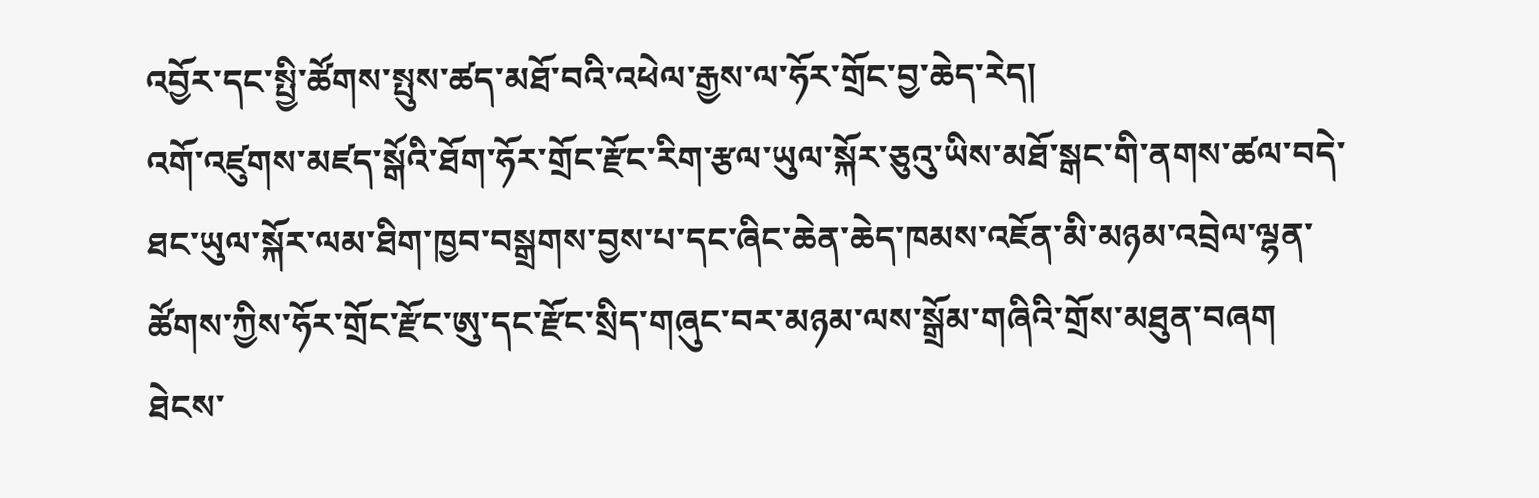འབྱོར་དང་སྤྱི་ཚོགས་སྤུས་ཚད་མཐོ་བའི་འཕེལ་རྒྱས་ལ་ཧོར་གྲོང་བྱ་ཆེད་རེད།
འགོ་འཛུགས་མཛད་སྒོའི་ཐོག་ཧོར་གྲོང་རྫོང་རིག་རྩལ་ཡུལ་སྐོར་ཅུའུ་ཡིས་མཐོ་སྒང་གི་ནགས་ཚལ་བདེ་ཐང་ཡུལ་སྐོར་ལམ་ཐིག་ཁྱབ་བསྒྲགས་བྱས་པ་དང་ཞིང་ཆེན་ཆེད་ཁམས་འཇོན་མི་མཉམ་འབྲེལ་ལྷན་ཚོགས་ཀྱིས་ཧོར་གྲོང་རྫོང་ཨུ་དང་རྫོང་སྲིད་གཞུང་བར་མཉམ་ལས་སྒྲོམ་གཞིའི་གྲོས་མཐུན་བཞག ཐེངས་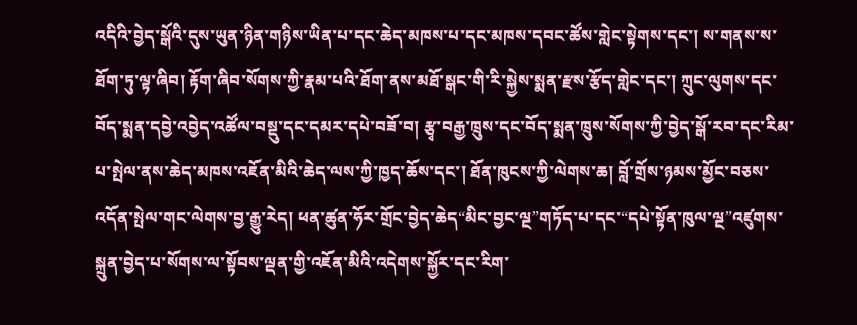འདིའི་བྱེད་སྒོའི་དུས་ཡུན་ཉིན་གཉིས་ཡིན་པ་དང་ཆེད་མཁས་པ་དང་མཁས་དབང་ཚོས་གླེང་སྟེགས་དང་། ས་གནས་ས་ཐོག་ཏུ་ལྟ་ཞིབ། རྟོག་ཞིབ་སོགས་ཀྱི་རྣམ་པའི་ཐོག་ནས་མཐོ་སྒང་གི་རི་སྐྱེས་སྨན་རྫས་རྩོད་གླེང་དང་། ཀྲུང་ལུགས་དང་བོད་སྨན་དབྱེ་འབྱེད་འཚོལ་བསྡུ་དང་དམར་དཔེ་བཟོ་བ། རྩྭ་བརྒྱ་ཁྲུས་དང་བོད་སྨན་ཁྲུས་སོགས་ཀྱི་བྱེད་སྒོ་རབ་དང་རིམ་པ་སྤེལ་ནས་ཆེད་མཁས་འཇོན་མིའི་ཆེད་ལས་ཀྱི་ཁྱད་ཆོས་དང་། ཐོན་ཁུངས་ཀྱི་ལེགས་ཆ། བློ་གྲོས་ཉམས་མྱོང་བཅས་འདོན་སྤེལ་གང་ལེགས་བྱ་རྒྱུ་རེད། ཕན་ཚུན་ཧོར་གྲོང་བྱེད་ཆེད“མིང་བྱང་ལྔ”གཏོད་པ་དང་“དཔེ་སྟོན་ཁུལ་ལྔ”འཛུགས་སྐྲུན་བྱེད་པ་སོགས་ལ་སྟོབས་ལྡན་གྱི་འཇོན་མིའི་འདེགས་སྐྱོར་དང་རིག་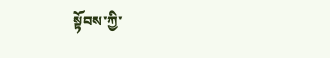སྟོབས་ཀྱི་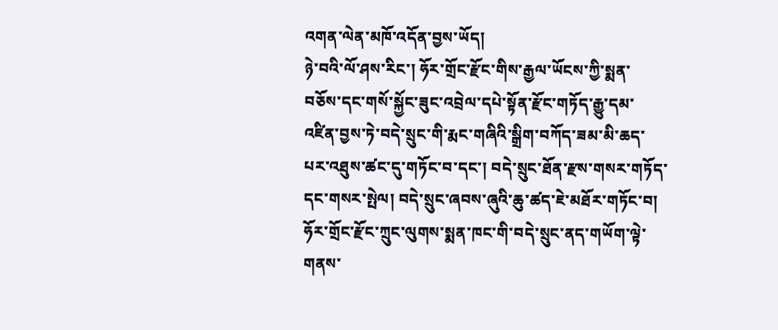འགན་ལེན་མཁོ་འདོན་བྱས་ཡོད།
ཉེ་བའི་ལོ་ཤས་རིང་། ཧོར་གྲོང་རྫོང་གིས་རྒྱལ་ཡོངས་ཀྱི་སྨན་བཅོས་དང་གསོ་སྐྱོང་ཟུང་འབྲེལ་དཔེ་སྟོན་རྫོང་གཏོད་རྒྱུ་དམ་འཛིན་བྱས་ཏེ་བདེ་སྲུང་གི་རྨང་གཞིའི་སྒྲིག་བཀོད་ཟམ་མི་ཆད་པར་འཐུས་ཚང་དུ་གཏོང་བ་དང་། བདེ་སྲུང་ཐོན་རྫས་གསར་གཏོད་དང་གསར་སྤེལ། བདེ་སྲུང་ཞབས་ཞུའི་ཆུ་ཚད་ཇེ་མཐོར་གཏོང་བ། ཧོར་གྲོང་རྫོང་ཀྲུང་ལུགས་སྨན་ཁང་གི་བདེ་སྲུང་ནད་གཡོག་ལྟེ་གནས་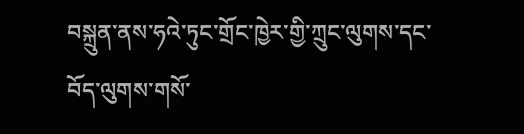བསྐྲུན་ནས་ཧའེ་ཏུང་གྲོང་ཁྱེར་གྱི་ཀྲུང་ལུགས་དང་བོད་ལུགས་གསོ་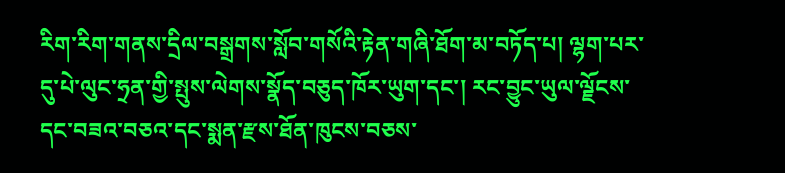རིག་རིག་གནས་དྲིལ་བསྒྲགས་སློབ་གསོའི་རྟེན་གཞི་ཐོག་མ་བཏོད་པ། ལྷག་པར་དུ་པེ་ལུང་ཧྲན་གྱི་སྤུས་ལེགས་སྣོད་བཅུད་ཁོར་ཡུག་དང་། རང་བྱུང་ཡུལ་ལྗོངས་དང་བཟའ་བཅའ་དང་སྨན་རྫས་ཐོན་ཁུངས་བཅས་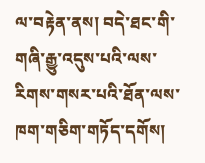ལ་བརྟེན་ནས། བདེ་ཐང་གི་གཞི་རྒྱུ་འདུས་པའི་ལས་རིགས་གསར་པའི་ཐོན་ལས་ཁག་གཅིག་གཏོད་དགོས།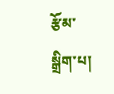རྩོམ་སྒྲིག་པ།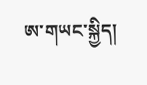ཨ་གཡང་སྐྱིད།